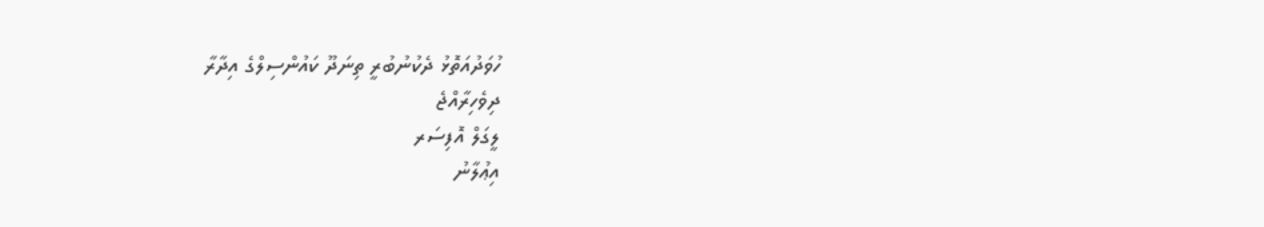ހުވަދުއަތޮޅު ދެކުނުބުރީ ތިނަދޫ ކައުންސިލްގެ އިދާރާ
ދިވެހިރާއްޖެ
ލީގަލް އޮފިސަރ
އިޢުލާނު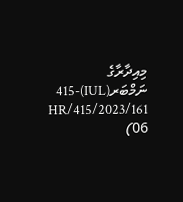މިއިދާރާގެ ނަމްބަރ(IUL)415-HR/415/2023/161 (06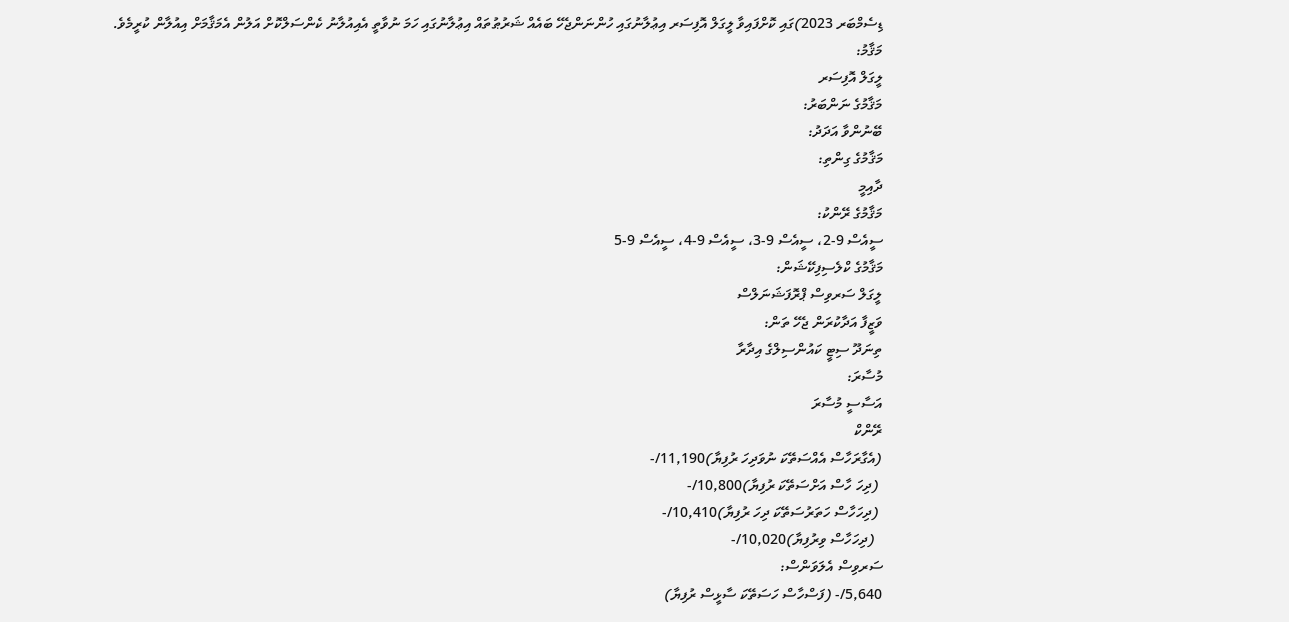ޑިސެމްބަރ 2023)ގައި ކޮށްފައިވާ ލީގަލް އޮފިސަރ އިޢުލާނުގައި ހުންނަންޖެހޭ ބައެއް ޝަރުޠުތައް އިޢުލާނުގައި ހަމަ ނުވާތީ އެއިއުލާނު ކެންސަލްކޮށް އަލުން އެމަޤާމަށް އިއުލާން ކުރީމެވެ.
މަޤާމު:
ލީގަލް އޮފިސަރ
މަޤާމުގެ ނަންބަރު:
ބޭނުންވާ އަދަދު:
މަޤާމުގެ ގިންތި:
ދާއިމީ
މަޤާމުގެ ރޭންކު:
ސީއެސް 9-2، ސީއެސް 9-3، ސީއެސް 9-4، ސީއެސް 9-5
މަޤާމުގެ ކްލެސިފިކޭޝަން:
ލީގަލް ސަރވިސް ޕްރޮފަޝަނަލްސް
ވަޒީފާ އަދާކުރަން ޖެހޭ ތަން:
ތިނަދޫ ސިޓީ ކައުންސިލްގެ އިދާރާ
މުސާރަ:
އަސާސީ މުސާރަ
ރޭންކް
(އެގާރަހާސް އެއްސަތޭކަ ނުވަދިހަ ރުފިޔާ)11,190/-
 (ދިހަ ހާސް އަށްސަތޭކަ ރުފިޔާ)10,800/-
 (ދިހަހާސް ހަތަރުސަތޭކަ ދިހަ ރުފިޔާ)10,410/-
  (ދިހަހާސް ވިރުފިޔާ)10,020/-
ސަރވިސް އެލަވަންސް:
5,640/- (ފަސްހާސް ހަސަތޭކަ ސާޅީސް ރުފިޔާ)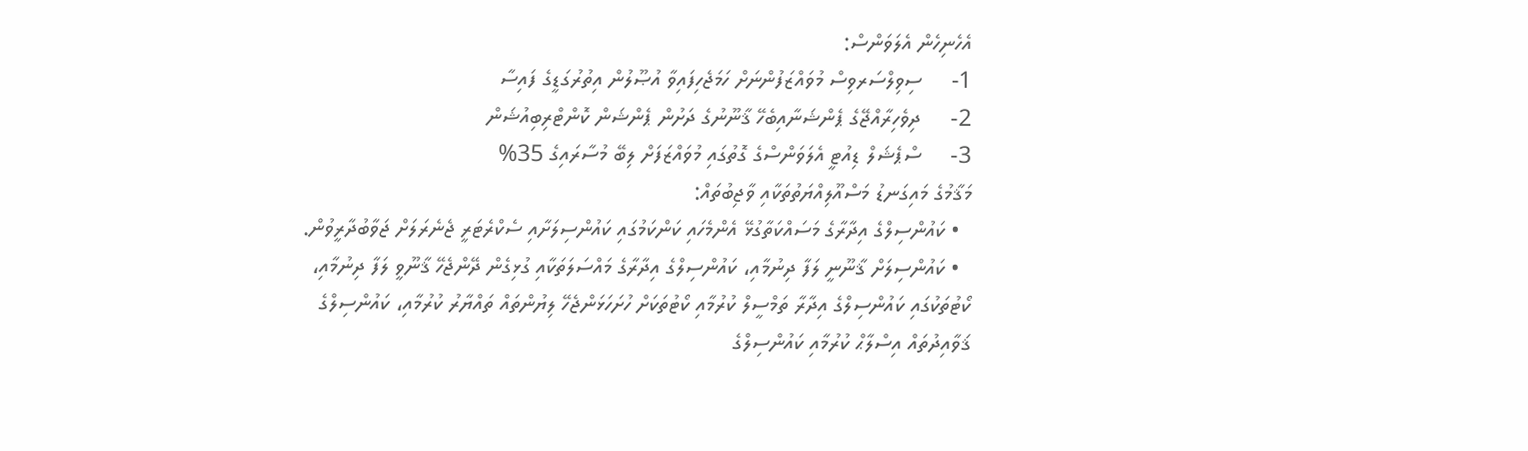އެހެނިހެން އެލަވަންސް:
1-     ސިވިލްސަރވިސް މުވައްޒަފުންނަށް ހަމަޖެހިފައިވާ އުޞޫލުން އިތުރުގަޑީގެ ފައިސާ
2-     ދިވެހިރާއްޖޭގެ ޕެންޝަނާއިބެހޭ ޤާނޫނުގެ ދަށުން ޕެންޝަން ކޮންޓްރިބިއުޝަން
3-     ސްޕެޝަލް ޑިއުޓީ އެލަވަންސްގެ ގޮތުގައި މުވައްޒަފަށް ލިބޭ މުސާރައިގެ 35%
މަޤާމުގެ މައިގަނޑު މަސްއޫލިއްޔަތުތަކާއި ވާޖިބުތައް:
  • ކައުންސިލްގެ އިދާރާގެ މަސައްކަތާގުޅޭ އެންމެހައި ކަންކަމުގައި ކައުންސިލަށާއި ސެކްރެޓަރީ ޖެނެރަލަށް ޖަވާބުދާރީވުން.
  • ކައުންސިލަށް ޤާނޫނީ ލަފާ ދިނުމާއި، ކައުންސިލްގެ އިދާރާގެ މައްސަލަތަކާއި ގުޅިގެން ދޭންޖެހޭ ޤާނޫވީ ލަފާ ދިނުމާއި، ކޯޓުތަކުގައި ކައުންސިލްގެ އިދާރާ ތަމްސީލް ކުރުމާއި ކޯޓުތަކަށް ހުށަހަޅަންޖެހޭ ލިޔުންތައް ތައްޔާރު ކުރުމާއި، ކައުންސިލްގެ ޤަވާއިދުތައް އިސްލާޙް ކުރުމާއި ކައުންސިލްގެ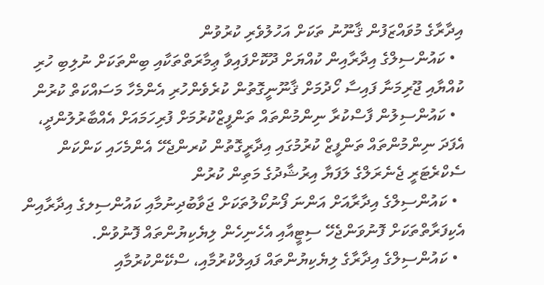އިދާރާގެ މުވައްޒަފުން ޤާނޫނު ތަކަށް އަހުލުވެރި ކުރުވުން
  • ކައުންސިލްގެ އިދާރާއިން ކުއްޔަށް ދޫކޮށްފައިވާ ޢިމާރަތްތަކާއި ބިންތަކަށް ނުލިބި ހުރި ކުއްޔާއި ޖޫރިމަނާ ފައިސާ ހޯދުމަށް ޤާނޫނީގޮތުން ކުރެވެންހުރި އެންމެހާ މަސައްކަތް ކުރުން
  • ކައުންސިލުން ފާސްކުރާ ނިންމުންތައް ތަންފީޒްކުރުމަށް ފުރިހަމައަށް އެއްބާރުލުންދީ، އެފަދަ ނިންމުންތައް ތަންފީޒް ކުރުމުގައި އިދާރީގޮތުން ކުރންޖެހޭ އެންމެހައި ކަންކަން ސެކްރެޓަރީ ޖެނެރަލްގެ ލަފަޔާ އިރުޝާދުގެ މަތިން ކުރުން
  • ކައުންސިލްގެ އިދާރާއަށް އަންނަ ފޯނުކޯލުތަކަށް ޖަވާބުދިނުމާއި ކައުންސިލގެ އިދާރާއިން އެކިފަރާތްތަކަށް ފޮނުވަންޖެހޭ ސިޓީއާއި އެހެނިހެން ލިޔެކިޔުންތައް ފޮނުވުން.
  • ކައުންސިލްގެ އިދާރާގެ ލިޔެކިޔުންތައް ފައިލްކުރުމާއި، ސްކޭންކުރުމާއި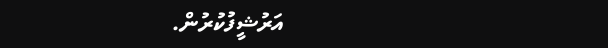އަރުޝީފުކުރުން.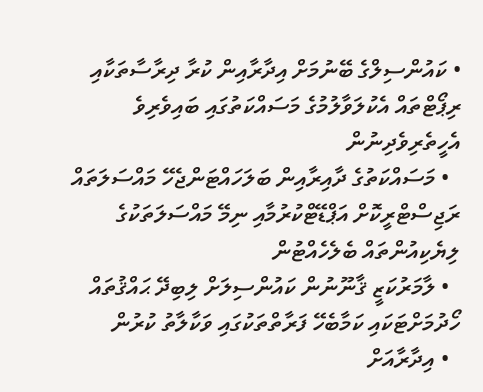• ކައުންސިލްގެ ބޭނުމަށް އިދާރާއިން ކުރާ ދިރާސާތަކާއި ރިޕޯޓްތައް އެކުލަވާލުމުގެ މަސައްކަތުގައި ބައިވެރިވެ އެހީތެރިވެދިނުން
  • މަސައްކަތުގެ ދާއިރާއިން ބަލަހައްޓަންޖެހޭ މައްސަލަތައް ރަޖިސްޓްރީކޮށް އަޕްޑޭޓްކުރުމާއި ނިމޭ މައްސަލަތަކުގެ ލިޔެކިއުންތައް ބެލެހެއްޓުން
  • ލާމަރުކަޒީ ޤާނޫނުން ކައުންސިލަށް ލިބިދޭ ޙައްޤުތައް ހޯދުމަށްޓަކައި ކަމާބެހޭ ފަރާތްތަކުގައި ވަކާލާތު ކުރުން
  • އިދާރާއަށް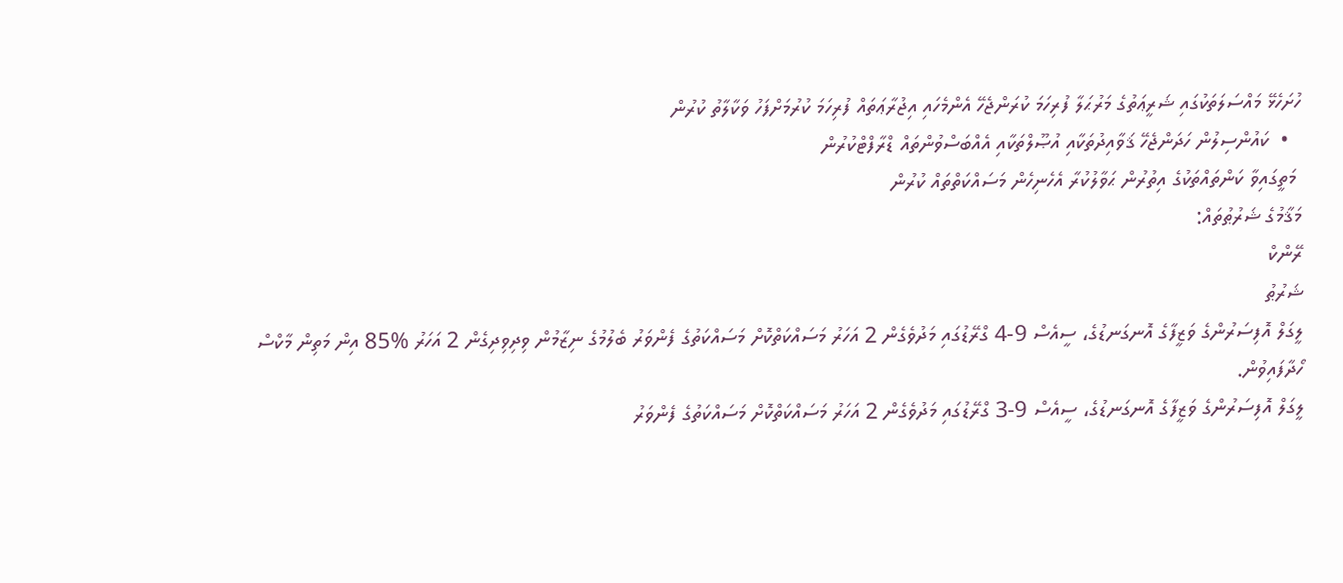ހުށަހެޅޭ މައްސަލަތަކުގައި ޝަރީޢަތުގެ މަރުޙަލާ ފުރިހަމަ ކުރަންޖެހޭ އެންމެހައި އިޖުރާޢަތައް ފުރިހަމަ ކުރުމަށްފަހު ވަކާލާތު ކުރުން
  •  ކައުންސިލުން ހަދަންޖެހޭ ޤަވާއިދުތަކާއި އުޞޫލްތަކާއި އެއްބަސްވުންތައް ޑްރާފްޓްކުރުން
 މަތީގައިވާ ކަންތައްތަކުގެ އިތުރުން ޙަވާލުކުރާ އެހެނިހެން މަސައްކަތްތައް ކުރުން
މަޤާމުގެ ޝަރުޠުތައް:
ރޭންކް
ޝަރުޠު
ލީގަލް އޮފިސަރުންގެ ވަޒީފާގެ އޮނގަނޑުގެ، ސީއެސް 9-4 ގްރޭޑުގައި މަދުވެގެން 2 އަހަރު މަސައްކަތްކޮށް މަސައްކަތުގެ ފެންވަރު ބެލުމުގެ ނިޒާމުން ވިދިވިދިގެން 2 އަހަރު %85 އިން މަތިން މާކްސް ހޯދާފައިވުން.
ލީގަލް އޮފިސަރުންގެ ވަޒީފާގެ އޮނގަނޑުގެ، ސީއެސް 9-3 ގްރޭޑުގައި މަދުވެގެން 2 އަހަރު މަސައްކަތްކޮށް މަސައްކަތުގެ ފެންވަރު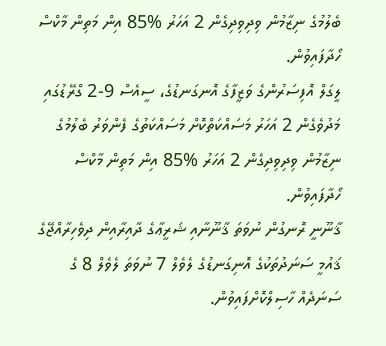ބެލުމުގެ ނިޒާމުން ވިދިވިދިގެން 2 އަހަރު %85 އިން މަތިން މާކްސް ހޯދާފައިވުން.
ލީގަލް އޮފިސަރުންގެ ވަޒީފާގެ އޮނގަނޑުގެ، ސީއެސް 9-2 ގްރޭޑުގައި މަދުވެގެން 2 އަހަރު މަސައްކަތްކޮށް މަސައްކަތުގެ ފެންވަރު ބެލުމުގެ ނިޒާމުން ވިދިވިދިގެން 2 އަހަރު %85 އިން މަތިން މާކްސް ހޯދާފައިވުން.
ޤާނޫނީ ރޮނގުން ނުވަތަ ޤާނޫނާއި ޝަރީޢާގެ ދާއިރާއިން ދިވެހިރާއްޖޭގެ ޤައުމީ ސަނަދުތަކުގެ އޮނިގަނޑުގެ ލެވެލް 7 ނުވަތަ ލެވެލް 8 ގެ ސަނަދެއް ހާސިލްކޮށްފައިވުން.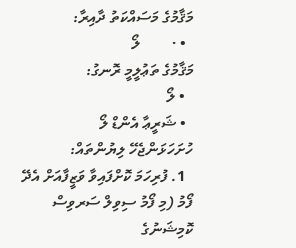މަޤާމުގެ މަސައްކަތު ދާއިރާ:
  • ·        ލޯ
މަޤާމުގެ ތަޢުލީމީ ރޮނގު:
  • ލޯ
  • ޝަރީޢާ އެންޑް ލޯ
ހުށަހަޅަންޖެހޭ ލިޔުންތައް:
  1. ފުރިހަމަ ކޮށްފައިވާ ވަޒީފާއަށް އެދޭ ފޯމު (މި ފޯމު ސިވިލް ސަރވިސް ކޮމިޝަނުގެ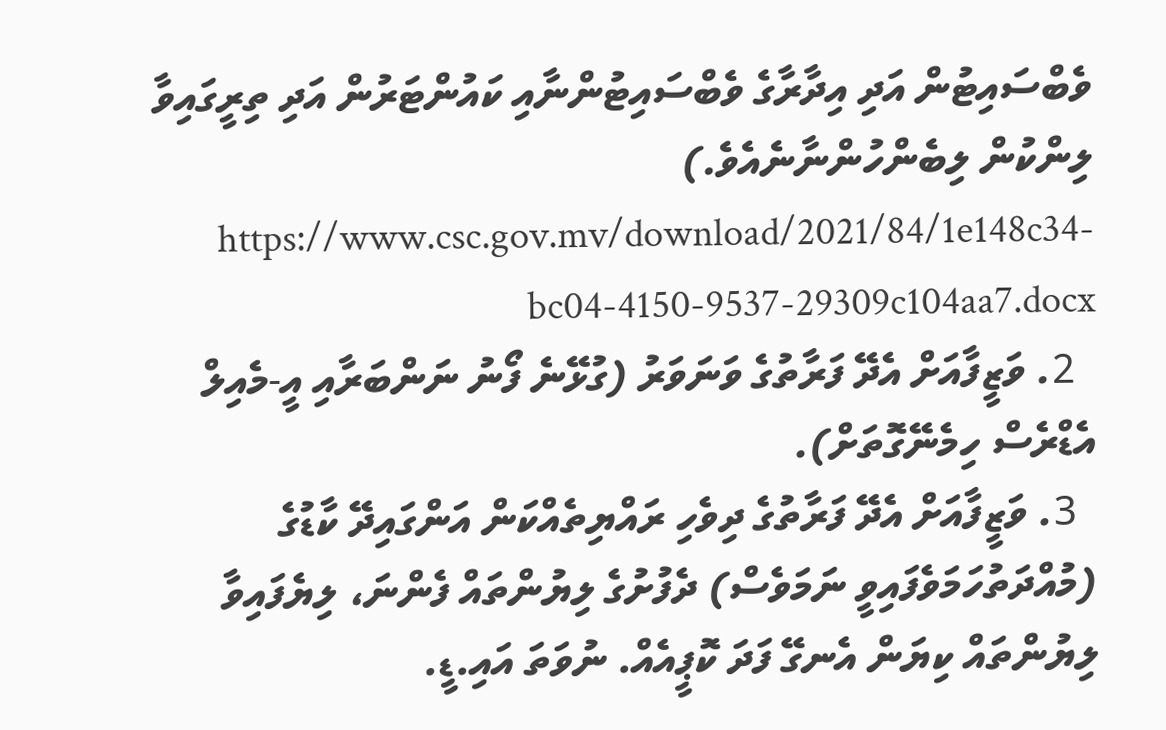ވެބްސައިޓުން އަދި އިދާރާގެ ވެބްސައިޓުންނާއި ކައުންޓަރުން އަދި ތިރީގައިވާ ލިންކުން ލިބެންހުންނާނެއެވެ.)  https://www.csc.gov.mv/download/2021/84/1e148c34-bc04-4150-9537-29309c104aa7.docx
  2. ވަޒީފާއަށް އެދޭ ފަރާތުގެ ވަނަވަރު (ގުޅޭނެ ފޯނު ނަންބަރާއި އީ-މެއިލް އެޑްރެސް ހިމެނޭގޮތަށް).
  3. ވަޒީފާއަށް އެދޭ ފަރާތުގެ ދިވެހި ރައްޔިތެއްކަން އަންގައިދޭ ކާޑުގެ (މުއްދަތުހަމަވެފައިވީ ނަމަވެސް) ދެފުށުގެ ލިޔުންތައް ފެންނަ، ލިޔެފައިވާ ލިޔުންތައް ކިޔަން އެނގޭ ފަދަ ކޮޕީއެއް. ނުވަތަ އައި.ޑީ.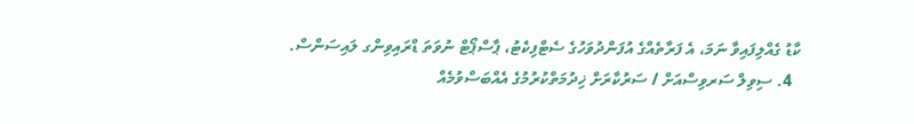ކާޑު ގެއްލިފައިވާ ނަމަ، އެ ފަރާތެއްގެ އުފަންދުވަހުގެ ސެޓްފިކެޓު، ޕާސްޕޯޓް ނުވަތަ ޑްރައިވިންގ ލައިސަންސް.
  4. ސިވިލް ސަރވިސްއަށް / ސަރުކާރަށް ޚިދުމަތްކުރުމުގެ އެއްބަސްވުމެއް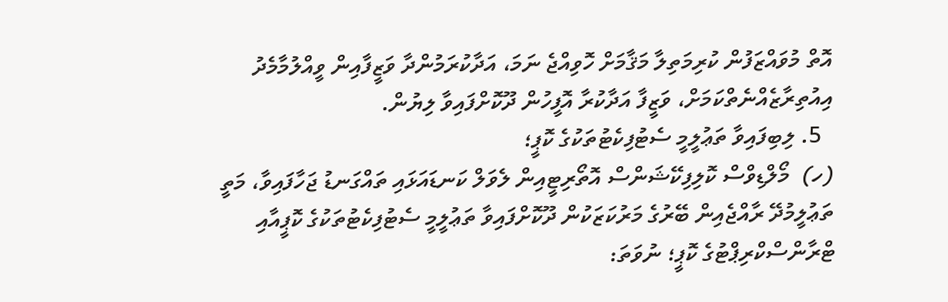އޮތް މުވައްޒަފުން ކުރިމަތިލާ މަޤާމަށް ހޮވިއްޖެ ނަމަ، އަދާކުރަމުންދާ ވަޒީފާއިން ވީއްލުމާމެދު އިއުތިރާޒެއްނެތްކަމަށް، ވަޒީފާ އަދާކުރާ އޮފީހުން ދޫކޮށްފައިވާ ލިޔުން.
  5. ލިބިފައިވާ ތަޢުލީމީ ސެޓުފިކެޓުތަކުގެ ކޮޕީ؛
(ހ)  މޯލްޑިވްސް ކޮލިފިކޭޝަންސް އޮތޯރިޓީއިން ލެވަލް ކަނޑައަޅައި ތައްގަނޑު ޖަހާފައިވާ، މަތީ ތަޢުލީމުދޭ ރާއްޖެއިން ބޭރުގެ މަރުކަޒަކުން ދޫކޮށްފައިވާ ތަޢުލީމީ ސެޓުފިކެޓުތަކުގެ ކޮޕީއާއި ޓްރާންސްކްރިޕްޓުގެ ކޮޕީ؛ ނުވަތަ: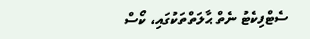ސެޓްފިކެޓު ނެތް ޙާލަތްތަކުގައި، ކޯސް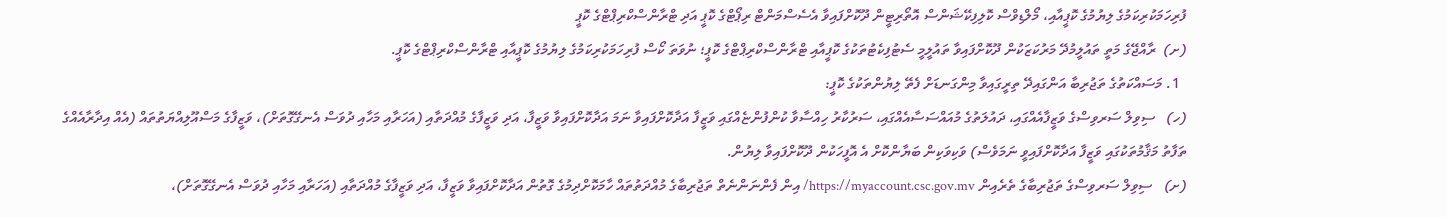ފުރިހަމަކުރިކަމުގެ ލިޔުމުގެ ކޮޕީއާއި، މޯލްޑިވްސް ކޮލިފިކޭޝަންސް އޮތޯރިޓީން ދޫކޮށްފައިވާ އެސެސްމަންޓް ރިޕޯޓްގެ ކޮޕީ އަދި ޓްރާންސްކްރިޕްޓްގެ ކޮޕީ
(ށ)  ރާއްޖޭގެ މަތީ ތައުލީމުދޭ މަރުކަޒަކުން ދޫކޮށްފައިވާ ތައުލީމީ ސެޓުފިކެޓުތަކުގެ ކޮޕީއާއި ޓްރާންސްކްރިޕްޓްގެ ކޮޕީ؛ ނުވަތަ ކޯސް ފުރިހަމަކުރިކަމުގެ ލިޔުމުގެ ކޮޕީއާއި ޓްރާންސްކްރިޕްޓްގެ ކޮޕީ.
  1. މަސައްކަތުގެ ތަޖުރިބާ އަންގައިދޭ ތިރީގައިވާ މިންގަނޑަށް ފެތޭ ލިޔުންތަކުގެ ކޮޕީ:
(ހ)   ސިވިލް ސަރވިސްގެ ވަޒީފާއެއްގައި، ދައުލަތުގެ މުއައްސަސާއެއްގައި، ސަރުކާރު ހިއްސާވާ ކުންފުންޏެއްގައި ވަޒީފާ އަދާކޮށްފައިވާ ނަމަ އަދާކޮށްފައިވާ ވަޒީފާ، އަދި ވަޒީފާގެ މުއްދަތާއި (އަހަރާއި މަހާއި ދުވަސް އެނގޭގޮތަށް)، ވަޒީފާގެ މަސްއޫލިއްޔަތުތައް (އެއް އިދާރާއެއްގެ ތަފާތު މަޤާމުތަކުގައި ވަޒީފާ އަދާކޮށްފައިވީ ނަމަވެސް) ވަކިވަކިން ބަޔާންކޮށް އެ އޮފީހަކުން ދޫކޮށްފައިވާ ލިޔުން.
(ށ)   ސިވިލް ސަރވިސްގެ ތަޖުރިބާގެ ތެރެއިން https://myaccount.csc.gov.mv/ އިން ފެންނަންނެތް ތަޖުރިބާގެ މުއްދަތުތައް ހާމަކޮށްދިމުގެ ގޮތުން އަދާކޮށްފައިވާ ވަޒީފާ، އަދި ވަޒީފާގެ މުއްދަތާއި (އަހަރާއި މަހާއި ދުވަސް އެނގޭގޮތަށް)،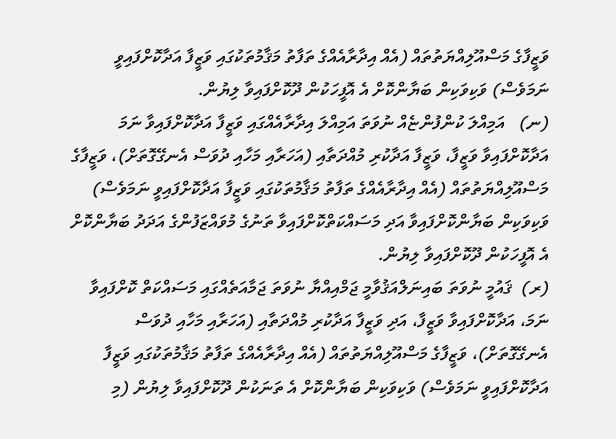ވަޒީފާގެ މަސްއޫލިއްޔަތުތައް (އެއް އިދާރާއެއްގެ ތަފާތު މަޤާމުތަކުގައި ވަޒީފާ އަދާކޮށްފައިވީ ނަމަވެސް) ވަކިވަކިން ބަޔާންކޮށް އެ އޮފީހަކުން ދޫކޮށްފައިވާ ލިޔުން.
(ނ)   އަމިއްލަ ކުންފުންޏެއް ނުވަތަ އަމިއްލަ އިދާރާއެއްގައި ވަޒީފާ އަދާކޮށްފައިވާ ނަމަ އަދާކޮށްފައިވާ ވަޒީފާ، ވަޒީފާ އަދާކުރި މުއްދަތާއި (އަހަރާއި މަހާއި ދުވަސް އެނގޭގޮތަށް)، ވަޒީފާގެ މަސްއޫލިއްޔަތުތައް (އެއް އިދާރާއެއްގެ ތަފާތު މަޤާމުތަކުގައި ވަޒީފާ އަދާކޮށްފައިވީ ނަމަވެސް) ވަކިވަކިން ބަޔާންކޮށްފައިވާ އަދި މަސައްކަތްކޮށްފައިވާ ތަނުގެ މުވައްޒަފުންގެ އަދަދު ބަޔާންކޮށް އެ އޮފީހަކުން ދޫކޮށްފައިވާ ލިޔުން.
(ރ)  ޤައުމީ ނުވަތަ ބައިނަލްއަޤުވާމީ ޖަމްއިއްޔާ ނުވަތަ ޖަމާއަތެއްގައި މަސައްކަތް ކޮށްފައިވާ ނަމަ، އަދާކޮށްފައިވާ ވަޒީފާ، އަދި ވަޒީފާ އަދާކުރި މުއްދަތާއި (އަހަރާއި މަހާއި ދުވަސް އެނގޭގޮތަށް)، ވަޒީފާގެ މަސްއޫލިއްޔަތުތައް (އެއް އިދާރާއެއްގެ ތަފާތު މަޤާމުތަކުގައި ވަޒީފާ އަދާކޮށްފައިވީ ނަމަވެސް) ވަކިވަކިން ބަޔާންކޮށް އެ ތަނަކުން ދޫކޮށްފައިވާ ލިޔުން (މި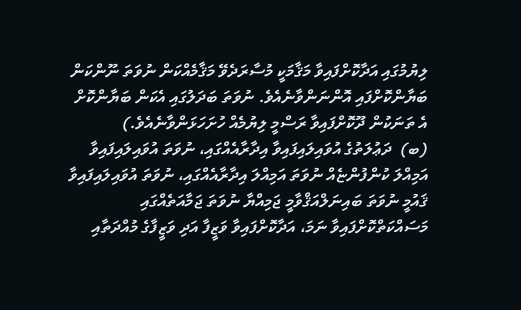ލިޔުމުގައި އަދާކޮށްފައިވާ މަޤާމަކީ މުސާރަދެވޭ މަޤާމެއްކަން ނުވަތަ ނޫންކަން ބަޔާންކޮށްފައި އޮންނަންވާނެއެވެ. ނުވަތަ ބަދަލުގައި އެކަން ބަޔާންކޮށް އެ ތަނަކުން ދޫކޮށްފައިވާ ރަސްމީ ލިޔުމެއް ހުށަހަޅަންވާނެއެވެ.)
(ބ)  ދަޢުލަތުގެ އުވައިލައިފައިވާ އިދާރާއެއްގައި، ނުވަތަ އުވައިލައިފައިވާ އަމިއްލަ ކުންފުންޏެއް ނުވަތަ އަމިއްލަ އިދާރާއެއްގައި، ނުވަތަ އުވައިލައިފައިވާ ޤައުމީ ނުވަތަ ބައިނަލްއަޤްވާމީ ޖަމިއްޔާ ނުވަތަ ޖަމާއަތެއްގައި މަސައްކަތްކޮށްފައިވާ ނަމަ، އަދާކޮށްފައިވާ ވަޒީފާ އަދި ވަޒީފާގެ މުއްދަތާއި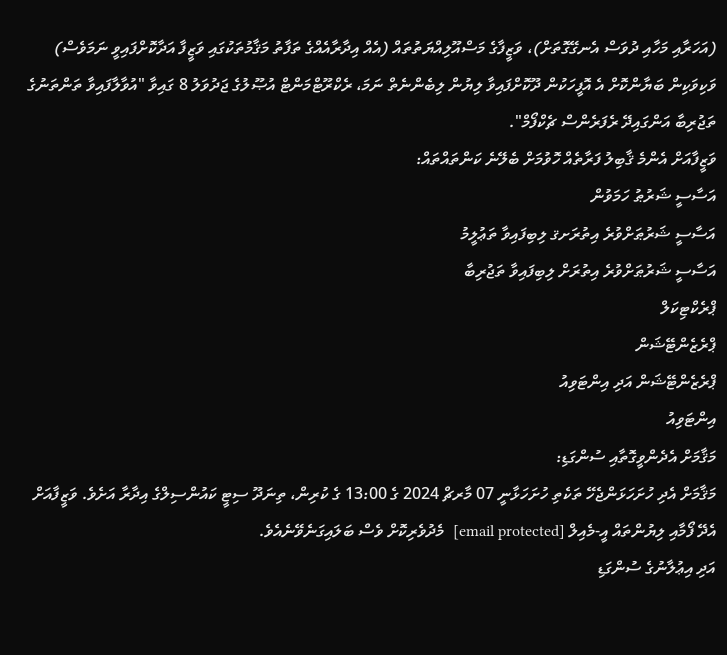(އަހަރާއި މަހާއި ދުވަސް އެނގޭގޮތަށް)، ވަޒީފާގެ މަސްއޫލިއްޔަތުތައް (އެއް އިދާރާއެއްގެ ތަފާތު މަޤާމުތަކުގައި ވަޒީފާ އަދާކޮށްފައިވީ ނަމަވެސް) ވަކިވަކިން ބަޔާންކޮށް އެ އޮފީހަކުން ދޫކޮށްފައިވާ ލިޔުން ލިބެންނެތް ނަމަ، ރެކްރޫޓްމަންޓް އުޞޫލުގެ ޖަދުވަލު 8 ގައިވާ "އުވާލާފައިވާ ތަންތަނުގެ ތަޖުރިބާ އަންގައިދޭ ރެފަރެންސް ޗެކްފޯމް".
ވަޒީފާއަށް އެންމެ ޤާބިލު ފަރާތެއް ހޮވުމަށް ބެލޭނެ ކަންތައްތައް:
އަސާސީ ޝަރުޠު ހަމަވުން
އަސާސީ ޝަރުޠަށްވުރެ އިތުރަށޤ ލިބިފައިވާ ތަޢުލީމު
އަސާސީ ޝަރުޠަށްވުރެ އިތުރަށް ލިބިފައިވާ ތަޖުރިބާ
ޕްރެކްޓިކަލް
ޕްރެޒެންޓޭޝަން
ޕްރެޒެންޓޭޝަން އަދި އިންޓަވިއު
އިންޓަވިއު
މަޤާމަށް އެދެންވީގޮތާއި ސުންގަޑި:
މަޤާމަށް އެދި ހުށަހަޅަންޖެހޭ ތަކެތި ހުށަހަޅާނީ 07 މާރޗް 2024 ގެ 13:00 ގެ ކުރިން، ތިނަދޫ ސިޓީ ކައުންސިލްގެ އިދާރާ އަށެވެ. ވަޒީފާއަށް އެދޭ ފޯމާއި ލިޔުންތައް އީ-މެއިލް [email protected]  މެދުވެރިކޮށް ވެސް ބަލައިގަނެވޭނެއެވެ.
އަދި އިޢުލާނުގެ ސުންގަޑި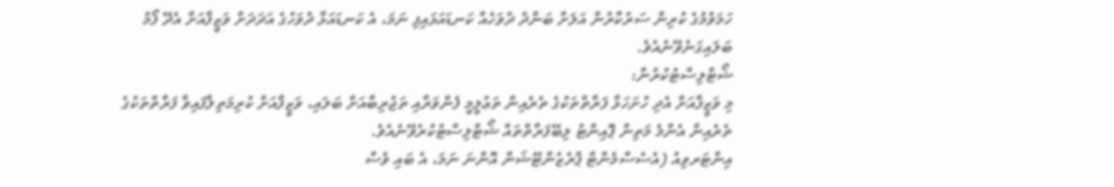ހަމަވުމުގެ ކުރިން ސަރުކާރުން އަލަށް ބަންދު ދުވަހެއް ކަނޑައަޅައިފި ނަމަ، އެ ކަނޑައަޅާ ދުވަހުގެ އަދަދަށް ވަޒީފާއަށް އެދޭ ފޯމު ބަލައިގަނެވޭނެއެވެ.
ޝޯޓްލިސްޓުކުރުން:
މި ވަޒީފާއަށް އެދި ހުށަހަޅާ ފަރާތްތަކުގެ ތެރެއިން ތަޢުލީމީ ފެންވަރާއި ތަޖުރިބާއަށް ބަލައި، ވަޒީފާއަށް ކުރިމަތިލާފައިވާ ފަރާތްތަކުގެ ތެރެއިން އެންމެ މަތިން ޕޮއިންޓު ލިބޭފަރާތްތައް ޝޯޓްލިސްޓުކުރެވޭނެއެވެ.
އިންޓަރވިއު (އެސެސްމެންޓް ޕްރެޒެންޓޭޝަން އޮންނަ ނަމަ، އެ ބައި ވެސް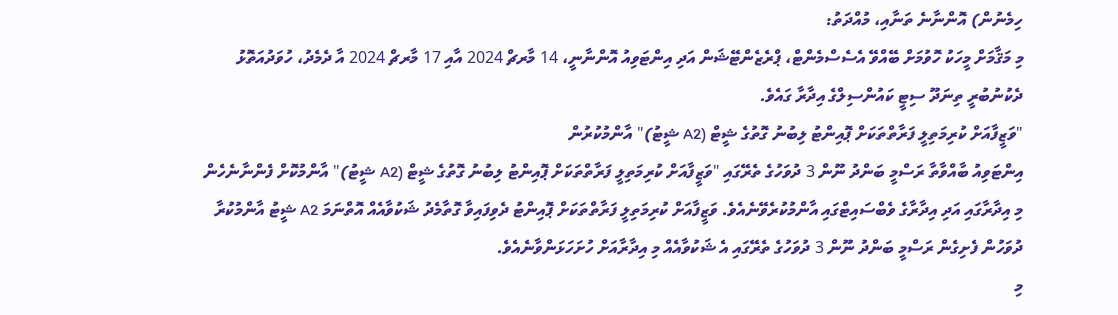ހިމެނުން) އޮންނާނެ ތަނާއި، މުއްދަތު:
މި މަޤާމަށް މީހަކު ހޮވުމަށް ބޭއްވޭ އެސެސްމެންޓް، ޕްރެޒެންޓޭޝަން އަދި އިންޓަވިއު އޮންނާނީ، 14 މާރޗް 2024 އާއި 17 މާރޗް 2024 އާ ދެމެދު، ހުވަދުއަތޮޅު ދެކުނުބުރީ ތިނަދޫ ސިޓީ ކައުންސިލްގެ އިދާރާ ގައެވެ.
"ވަޒީފާއަށް ކުރިމަތިލީ ފަރާތްތަކަށް ޕޮއިންޓު ލިބުނު ގޮތުގެ ޝީޓް (A2 ޝީޓު)" އާންމުކުރުން
އިންޓަވިއު ބާއްވާތާ ރަސްމީ ބަންދު ނޫން 3 ދުވަހުގެ ތެރޭގައި "ވަޒީފާއަށް ކުރިމަތިލީ ފަރާތްތަކަށް ޕޮއިންޓު ލިބުނު ގޮތުގެ ޝީޓް (A2 ޝީޓު)" އާންމުކޮށް ފެންނާނެހެން މި އިދާރާގައި އަދި އިދާރާގެ ވެބްސައިޓްގައި އާންމުކުރެވޭނެއެވެ. ވަޒީފާއަށް ކުރިމަތިލީ ފަރާތްތަކަށް ޕޮއިންޓު ދެވިފައިވާ ގޮތާމެދު ޝަކުވާއެއް އޮތްނަމަ A2 ޝީޓު އާންމުކުރާ ދުވަހުން ފެށިގެން ރަސްމީ ބަންދު ނޫން 3 ދުވަހުގެ ތެރޭގައި އެ ޝަކުވާއެއް މި އިދާރާއަށް ހުށަހަޅަންވާނެއެވެ.
މި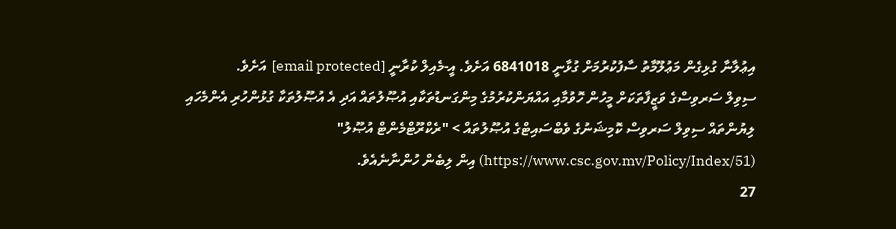އިޢުލާނާ ގުޅިގެން މަޢުލޫމާތު ސާފުކުރުމަށް ގުޅާނީ 6841018 އަށެވެ. އީ-މެއިލް ކުރާނީ [email protected]  އަށެވެ.
ސިވިލް ސަރވިސްގެ ވަޒީފާތަކަށް މީހުން ހޮވުމާއި އައްޔަންކުރުމުގެ މިންގަނޑުތަކާއި އުޞޫލުތައް އަދި އެ އުޞޫލުތަކާ ގުޅުންހުރި އެންމެހައި ލިޔުންތައް ސިވިލް ސަރވިސް ކޮމިޝަނުގެ ވެބްސައިޓްގެ އުޞޫލުތައް > "ރެކްރޫޓްމެންޓް އުޞޫލު" (https://www.csc.gov.mv/Policy/Index/51) އިން ލިބެން ހުންނާނެއެވެ.
27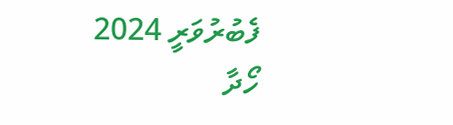ފެބުރުވަރީ 2024
ހޯދާ